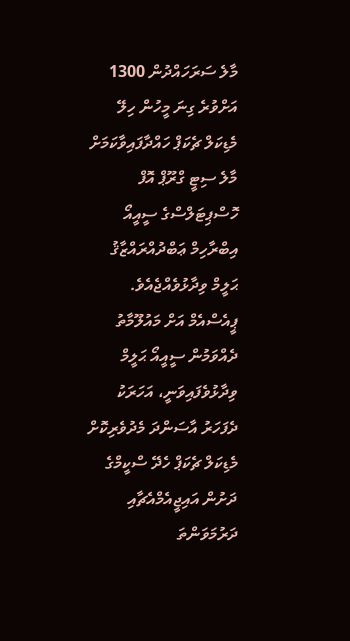މާލެ ސަރަހައްދުން 1300 އަށްވުރެ ގިނަ މީހުން ހިލޭ މެޑިކަލް ޗެކަޕް ހައްދާފައިވާކަމަށް މާލެ ސިޓީ ގްރޫޕް އޮފް ހޮސްޕިޓަލްސްގެ ސީއީއޯ އިބްރާހިމް ޢަބްދުއްރައްޒާޤު ޙަލީމް ވިދާޅުވެއްޖެއެވެ.
ޕީއެސްއެމް އަށް މައުލޫމާތު ދެއްވަމުން ސީއީއޯ ޙަލީމް ވިދާޅުވެފައިވަނީ، އަހަރަކު ދެފަހަރު އާސަންދަ މެދުވެރިކޮށް މެޑިކަލް ޗެކަޕް ހެދޭ ސްކީމްގެ ދަށުން އައިޖީއެމްއެޗާއި ދަރުމަވަންތަ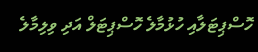ހޮސްޕިޓަލާއި ހުޅުމާލެ ހޮސްޕިޓަލް އަދި ވިލިމާލެ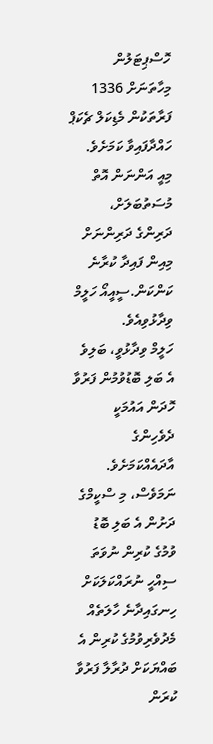ހޮސްޕިޓަލުން މިހާތަނަށް 1336 ފަރާތަކުން މެޑިކަލް ޗެކަޕް ހައްދާފައިވާ ކަމަށެވެ.
މިއީ އަންނަން އޮތް މުސަތުބަލަށް، ދަރިންގެ ދަރިންނަށް މިއިން ފައިދާ ކުރާނެ ކަންކަން.ސީއީއޯ ހަލީމް ވިދާޅުވިއެވެ.
ހަލީމް ވިދާޅުވީ، ބަލިވެ އެ ބަލި ބޮޑުވުމުން ފަރުވާ ހޮދަން އައުމަކީ ދެވެހިންގެ އާދައެއްކަމަށެވެ. ނަމަވެސް، މި ސްކީމްގެ ދަށުން އެ ބަލި ބޮޑު ވުމުގެ ކުރިން ނުވަތަ ސިއްހީ ނުރައްކަލަކަށް ހިނގައިދާނެ ހާލަތެއް މެދުވެރިވުމުގެ ކުރިން އެ ބައްޔަކަށް ދުރާލާ ފަރުވާ ކުރަން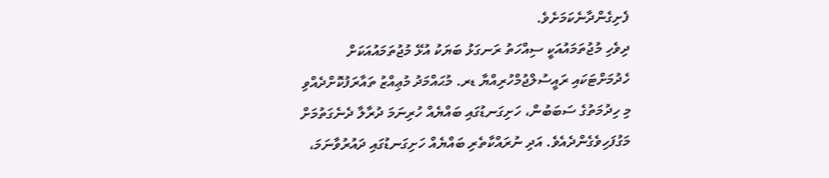ފެށިގެންދާނެކަމަށެވެ.
ދިވެހި މުޖުތަމައުއަކީ ސިއްހަތު ރަނގަޅު ބަޔަކު އުޅޭ މުޖުތަމައުއަކަށް ހެދުމަށްޓަކައި ރައީސުލްޖުމްހުރިއްޔާ ޑރ. މުޙައްމަދު މުޢިއްޒު ތައާރަފުކޮށްދެއްވި މި ހިދުމަތުގެ ސަބަބުން، ހަށިގަނޑުގައި ބައްޔެއް ހުރިނަމަ ދުރާލާ ދެނެގަތުމަށް މަގުފަހިވެގެންދެއެވެ. އަދި ނުރައްކާތެރި ބައްޔެއް ހަށިގަނޑުގައި ދައުރުވާނަމަ،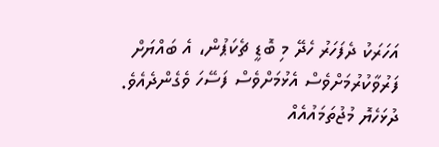އަހަރަކު ދެފަހަރު ހެދޭ މި ބޮޑީ ޗެކަޕުން، އެ ބައްޔަށް ފަރުވާކުރުމަށްވެސް އެޅުމަށްވެސް ފަސޭހަ ވެގެންދެއެވެ.
ދުޅަހެޔޮ މުޖުތަމައުއެއް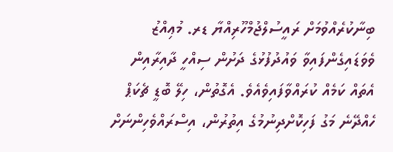ބިނާކުރެއްވުމަށް ރައީސުލްޖުމްހޫރިއްޔާ ޑރ. މުޢިއްޒު ވެވަޑައިގެންފައިވާ ވައުދުފުޅުގެ ދަށުން ސިއްހީ ދާއިރާއިން އެތައް ކަމެއް ކުރައްވާފައިވެއެވެ. އެގޮތުން، ހިލޭ ބޮޑީ ޗެކަޕް ހެއްދޭނެ މަގު ފަހިކޮށްދިނުމުގެ އިތުރުން، އިސްރައްވެހިންނަށް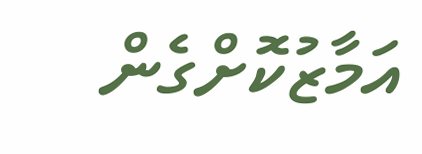އަމާޒުކޮށްގެން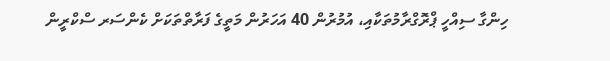ހިންގާ ސިއްހީ ޕްރޮގްރާމުތަކާއި، އުމުރުން 40 އަހަރުން މަތީގެ ފަރާތްތަކަށް ކެންސަރ ސްކްރީން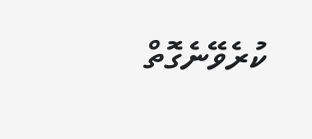ކުރެވޭނެގޮތް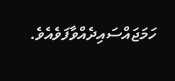ހަމަޖައްސައިދެއްވާފަވެއެވެ.